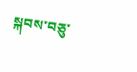སྐབས་བཅུ་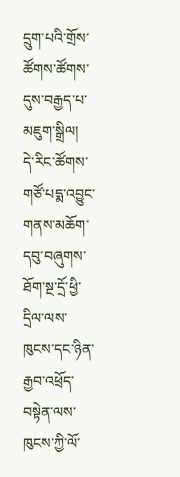དྲུག་པའི་གྲོས་ཚོགས་ཚོགས་དུས་བརྒྱད་པ་མཇུག་སྒྲིལ།
དེ་རིང་ཚོགས་གཙོ་པདྨ་འབྱུང་གནས་མཆོག་དབུ་བཞུགས་ཐོག་སྔ་དྲོ་ཕྱི་དྲིལ་ལས་ཁུངས་དང་ཉིན་རྒྱབ་འཕྲོད་བསྟེན་ལས་ཁུངས་ཀྱི་ལོ་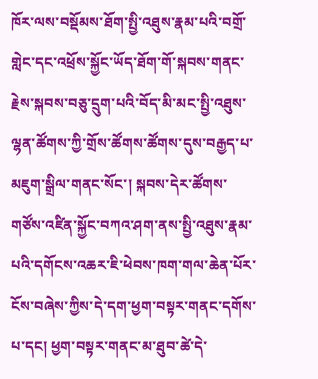ཁོར་ལས་བསྡོམས་ཐོག་སྤྱི་འཐུས་རྣམ་པའི་བགྲོ་གླེང་དང་འཕྲོས་སྐྱོང་ཡོད་ཐོག་གོ་སྐབས་གནང་རྗེས་སྐབས་བཅུ་དྲུག་པའི་བོད་མི་མང་སྤྱི་འཐུས་ལྷན་ཚོགས་ཀྱི་གྲོས་ཚོགས་ཚོགས་དུས་བརྒྱད་པ་མཇུག་སྒྲིལ་གནང་སོང་། སྐབས་དེར་ཚོགས་གཙོས་འཛིན་སྐྱོང་བཀའ་ཤག་ནས་སྤྱི་འཐུས་རྣམ་པའི་དགོངས་འཆར་ཇི་ཕེབས་ཁག་གལ་ཆེན་པོར་ངོས་བཞེས་ཀྱིས་དེ་དག་ཕྱག་བསྟར་གནང་དགོས་པ་དང། ཕྱག་བསྟར་གནང་མ་ཐུབ་ཚེ་དེ་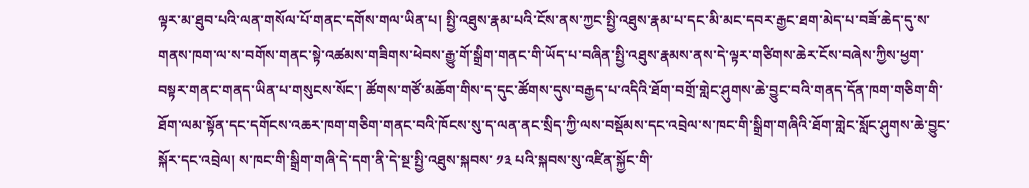ལྟར་མ་ཐུབ་པའི་ལན་གསོལ་པོ་གནང་དགོས་གལ་ཡིན་པ། སྤྱི་འཐུས་རྣམ་པའི་ངོས་ནས་ཀྱང་སྤྱི་འཐུས་རྣམ་པ་དང་མི་མང་དབར་རྒྱང་ཐག་མེད་པ་བཟོ་ཆེད་དུ་ས་གནས་ཁག་ལ་ས་བགོས་གནང་སྟེ་འཚམས་གཟིགས་ཕེབས་རྒྱུ་གོ་སྒྲིག་གནང་གི་ཡོད་པ་བཞིན་སྤྱི་འཐུས་རྣམས་ནས་དེ་ལྟར་གཙིགས་ཆེར་ངོས་བཞེས་ཀྱིས་ཕྱག་བསྟར་གནང་གནད་ཡིན་པ་གསུངས་སོང་། ཚོགས་གཙོ་མཆོག་གིས་ད་དུང་ཚོགས་དུས་བརྒྱད་པ་འདིའི་ཐོག་བགྲོ་གླེང་ཤུགས་ཆེ་བྱུང་བའི་གནད་དོན་ཁག་གཅིག་གི་ཐོག་ལམ་སྟོན་དང་དགོངས་འཆར་ཁག་གཅིག་གནང་བའི་ཁོངས་སུ་ད་ལན་ནང་སྲིད་ཀྱི་ལས་བསྡོམས་དང་འབྲེལ་ས་ཁང་གི་སྒྲིག་གཞིའི་ཐོག་གླེང་སློང་ཤུགས་ཆེ་བྱུང་སྐོར་དང་འབྲེལ། ས་ཁང་གི་སྒྲིག་གཞི་དེ་དག་ནི་དེ་སྔ་སྤྱི་འཐུས་སྐབས་ ༡༣ པའི་སྐབས་སུ་འཛིན་སྐྱོང་གི་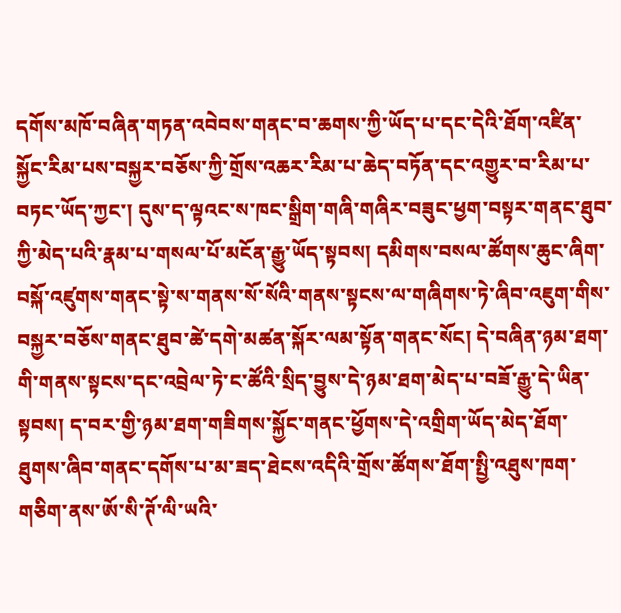དགོས་མཁོ་བཞིན་གཏན་འབེབས་གནང་བ་ཆགས་ཀྱི་ཡོད་པ་དང་དེའི་ཐོག་འཛིན་སྐྱོང་རིམ་པས་བསྐྱར་བཅོས་ཀྱི་གྲོས་འཆར་རིམ་པ་ཆེད་བཏོན་དང་འགྱུར་བ་རིམ་པ་བཏང་ཡོད་ཀྱང་། དུས་ད་ལྟའང་ས་ཁང་སྒྲིག་གཞི་གཞིར་བཟུང་ཕྱག་བསྟར་གནང་ཐུབ་ཀྱི་མེད་པའི་རྣམ་པ་གསལ་པོ་མངོན་རྒྱུ་ཡོད་སྟབས། དམིགས་བསལ་ཚོགས་ཆུང་ཞིག་བསྐོ་འཛུགས་གནང་སྟེ་ས་གནས་སོ་སོའི་གནས་སྟངས་ལ་གཞིགས་ཏེ་ཞིབ་འཇུག་གིས་བསྐྱར་བཅོས་གནང་ཐུབ་ཚེ་དགེ་མཚན་སྐོར་ལམ་སྟོན་གནང་སོང། དེ་བཞིན་ཉམ་ཐག་གི་གནས་སྟངས་དང་འབྲེལ་ཏེ་ང་ཚོའི་སྲིད་བྱུས་དེ་ཉམ་ཐག་མེད་པ་བཟོ་རྒྱུ་དེ་ཡིན་སྟབས། ད་བར་གྱི་ཉམ་ཐག་གཟིགས་སྐྱོང་གནང་ཕྱོགས་དེ་འགྲིག་ཡོད་མེད་ཐོག་ཐུགས་ཞིབ་གནང་དགོས་པ་མ་ཟད་ཐེངས་འདིའི་གྲོས་ཚོགས་ཐོག་སྤྱི་འཐུས་ཁག་གཅིག་ནས་ཨོ་སི་ཊོ་ལི་ཡའི་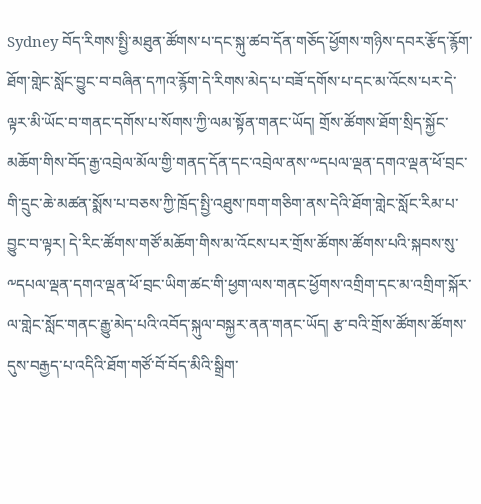Sydney བོད་རིགས་སྤྱི་མཐུན་ཚོགས་པ་དང་སྐུ་ཚབ་དོན་གཅོད་ཕྱོགས་གཉིས་དབར་རྩོད་རྙོག་ཐོག་གླེང་སློང་བྱུང་བ་བཞིན་དཀའ་རྙོག་དེ་རིགས་མེད་པ་བཟོ་དགོས་པ་དང་མ་འོངས་པར་དེ་ལྟར་མི་ཡོང་བ་གནང་དགོས་པ་སོགས་ཀྱི་ལམ་སྟོན་གནང་ཡོད། གྲོས་ཚོགས་ཐོག་སྲིད་སྐྱོང་མཆོག་གིས་བོད་རྒྱ་འབྲེལ་མོལ་གྱི་གནད་དོན་དང་འབྲེལ་ནས་༸དཔལ་ལྡན་དགའ་ལྡན་ཕོ་བྲང་གི་དྲུང་ཆེ་མཚན་སྨོས་པ་བཅས་ཀྱི་ཁྲོད་སྤྱི་འཐུས་ཁག་གཅིག་ནས་དེའི་ཐོག་གླེང་སློང་རིམ་པ་བྱུང་བ་ལྟར། དེ་རིང་ཚོགས་གཙོ་མཆོག་གིས་མ་འོངས་པར་གྲོས་ཚོགས་ཚོགས་པའི་སྐབས་སུ་༸དཔལ་ལྡན་དགའ་ལྡན་ཕོ་བྲང་ཡིག་ཚང་གི་ཕྱག་ལས་གནང་ཕྱོགས་འགྲིག་དང་མ་འགྲིག་སྐོར་ལ་གླེང་སློང་གནང་རྒྱུ་མེད་པའི་འབོད་སྐུལ་བསྐྱར་ནན་གནང་ཡོད། རྩ་བའི་གྲོས་ཚོགས་ཚོགས་དུས་བརྒྱད་པ་འདིའི་ཐོག་གཙོ་བོ་བོད་མིའི་སྒྲིག་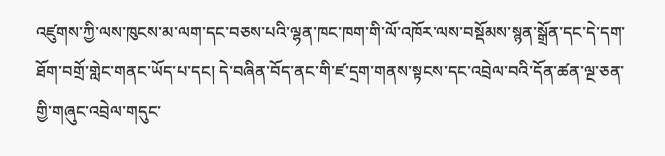འཛུགས་ཀྱི་ལས་ཁུངས་མ་ལག་དང་བཅས་པའི་ལྷན་ཁང་ཁག་གི་ལོ་འཁོར་ལས་བསྡོམས་སྙན་སྒྲོན་དང་དེ་དག་ཐོག་བགྲོ་གླེང་གནང་ཡོད་པ་དང། དེ་བཞིན་བོད་ནང་གི་ཛ་དྲག་གནས་སྟངས་དང་འབྲེལ་བའི་དོན་ཚན་ལྔ་ཅན་གྱི་གཞུང་འབྲེལ་གདུང་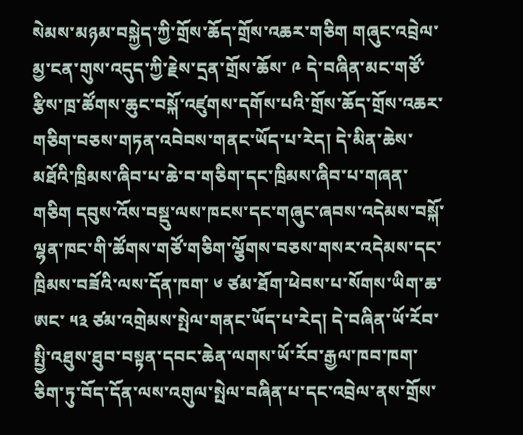སེམས་མཉམ་བསྐྱེད་ཀྱི་གྲོས་ཆོད་གྲོས་འཆར་གཅིག གཞུང་འབྲེལ་མྱ་ངན་གུས་འདུད་ཀྱི་རྗེས་དྲན་གྲོས་ཆོས་ ༩ དེ་བཞིན་མང་གཙོ་རྩིས་ཁྲ་ཚོགས་ཆུང་བསྐོ་འཛུགས་དགོས་པའི་གྲོས་ཆོད་གྲོས་འཆར་གཅིག་བཅས་གཏན་འབེབས་གནང་ཡོད་པ་རེད། དེ་མིན་ཆེས་མཐོའི་ཁྲིམས་ཞིབ་པ་ཆེ་བ་གཅིག་དང་ཁྲིམས་ཞིབ་པ་གཞན་གཅིག དབུས་འོས་བསྡུ་ལས་ཁངས་དང་གཞུང་ཞབས་འདེམས་བསྐོ་ལྷན་ཁང་གི་ཚོགས་གཙོ་གཅིག་ལྕོགས་བཅས་གསར་འདེམས་དང་ཁྲིམས་བཟོའི་ལས་དོན་ཁག་ ༦ ཙམ་ཐོག་ཕེབས་པ་སོགས་ཡིག་ཆ་ཨང་ ༥༣ ཙམ་འགྲེམས་སྤེལ་གནང་ཡོད་པ་རེད། དེ་བཞིན་ཡོ་རོབ་སྤྱི་འཐུས་ཐུབ་བསྟན་དབང་ཆེན་ལགས་ཡོ་རོབ་རྒྱལ་ཁབ་ཁག་ཅིག་ཏུ་བོད་དོན་ལས་འགུལ་སྤེལ་བཞིན་པ་དང་འབྲེལ་ནས་གྲོས་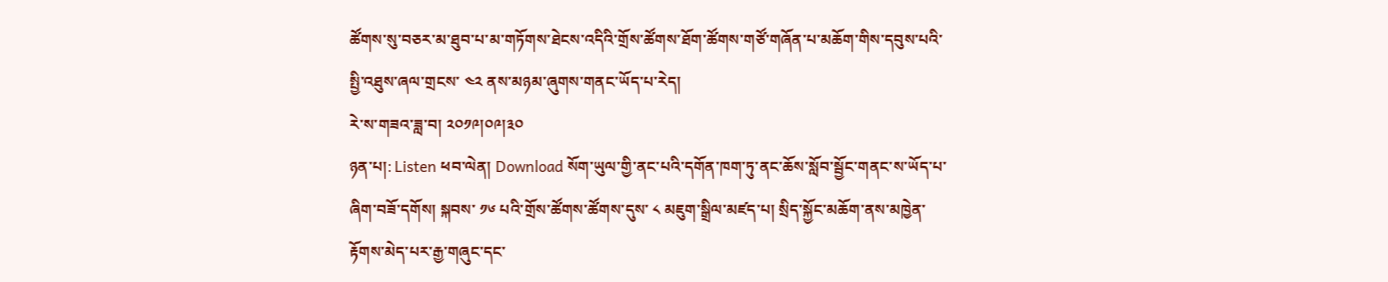ཚོགས་སུ་བཅར་མ་ཐུབ་པ་མ་གཏོགས་ཐེངས་འདིའི་གྲོས་ཚོགས་ཐོག་ཚོགས་གཙོ་གཞོན་པ་མཆོག་གིས་དབུས་པའི་སྤྱི་འཐུས་ཞལ་གྲངས་ ༤༢ ནས་མཉམ་ཞུགས་གནང་ཡོད་པ་རེད།
རེ་ས་གཟའ་ཟླ་བ། ༢༠༡༩།༠༩།༣༠
ཉན་པ།: Listen ཕབ་ལེན། Download སོག་ཡུལ་གྱི་ནང་པའི་དགོན་ཁག་ཏུ་ནང་ཆོས་སློབ་སྦྱོང་གནང་ས་ཡོད་པ་ཞིག་བཟོ་དགོས། སྐབས་ ༡༦ པའི་གྲོས་ཚོགས་ཚོགས་དུས་ ༨ མཇུག་སྒྲིལ་མཛད་པ། སྲིད་སྐྱོང་མཆོག་ནས་མཁྱེན་རྟོགས་མེད་པར་རྒྱ་གཞུང་དང་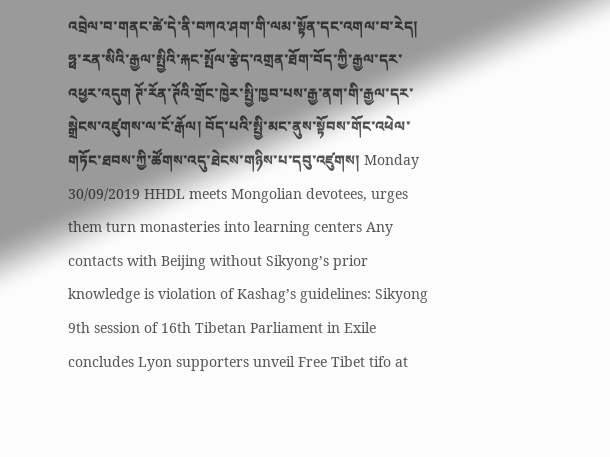འབྲེལ་བ་གནང་ཚེ་དེ་ནི་བཀའ་ཤག་གི་ལམ་སྟོན་དང་འགལ་བ་རེད། ཧྥ་རན་སིའི་རྒྱལ་སྤྱིའི་རྐང་སྤོལ་རྩེད་འགྲན་ཐོག་བོད་ཀྱི་རྒྱལ་དར་འཕྱར་འདུག ཊོ་རོན་ཊོའི་གྲོང་ཁྱེར་སྤྱི་ཁྱབ་པས་རྒྱ་ནག་གི་རྒྱལ་དར་སྒྲེངས་འཛུགས་ལ་ངོ་རྒོལ། བོད་པའི་སྤྱི་མང་ནུས་སྟོབས་གོང་འཕེལ་གཏོང་ཐབས་ཀྱི་ཚོགས་འདུ་ཐེངས་གཉིས་པ་དབུ་འཛུགས། Monday 30/09/2019 HHDL meets Mongolian devotees, urges them turn monasteries into learning centers Any contacts with Beijing without Sikyong’s prior knowledge is violation of Kashag’s guidelines: Sikyong 9th session of 16th Tibetan Parliament in Exile concludes Lyon supporters unveil Free Tibet tifo at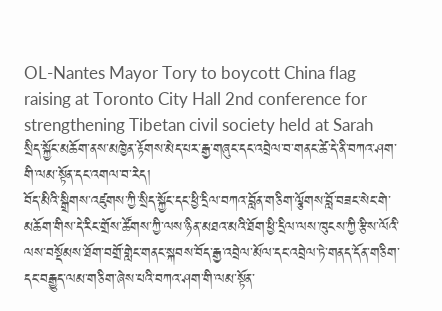OL-Nantes Mayor Tory to boycott China flag raising at Toronto City Hall 2nd conference for strengthening Tibetan civil society held at Sarah
སྲིད་སྐྱོང་མཆོག་ནས་མཁྱེན་རྟོགས་མེད་པར་རྒྱ་གཞུང་དང་འབྲེལ་བ་གནང་ཚེ་དེ་ནི་བཀའ་ཤག་གི་ལམ་སྟོན་དང་འགལ་བ་རེད།
བོད་མིའི་སྒྲིགས་འཛུགས་ཀྱི་སྲིད་སྐྱོང་དང་ཕྱི་དྲིལ་བཀའ་བློན་གཅིག་ལྕོགས་བློ་བཟང་སེང་གེ་མཆོག་གིས་དེ་རིང་གྲོས་ཚོགས་ཀྱི་ལས་ཉིན་མཐའ་མའི་ཐོག་ཕྱི་དྲིལ་ལས་ཁུངས་ཀྱི་རྩིས་ལོའི་ལས་བསྡོམས་ཐོག་བགྲོ་གླེང་གནང་སྐབས་བོད་རྒྱ་འབྲེལ་མོལ་དང་འབྲེལ་ཏེ་གནད་དོན་གཅིག་དང་བརྒྱུད་ལམ་གཅིག་ཞེས་པའི་བཀའ་ཤག་གི་ལམ་སྟོན་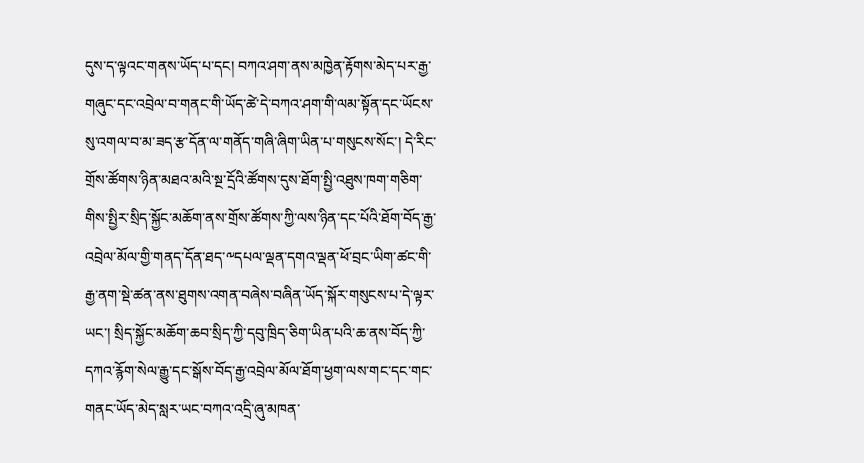དུས་ད་ལྟའང་གནས་ཡོད་པ་དང། བཀའ་ཤག་ནས་མཁྱེན་རྟོགས་མེད་པར་རྒྱ་གཞུང་དང་འབྲེལ་བ་གནང་གི་ཡོད་ཚེ་དེ་བཀའ་ཤག་གི་ལམ་སྟོན་དང་ཡོངས་སུ་འགལ་བ་མ་ཟད་རྩ་དོན་ལ་གནོད་གཞི་ཞིག་ཡིན་པ་གསུངས་སོང་། དེ་རིང་གྲོས་ཚོགས་ཉིན་མཐའ་མའི་སྔ་དྲོའི་ཚོགས་དུས་ཐོག་སྤྱི་འཐུས་ཁག་གཅིག་གིས་སྤྱིར་སྲིད་སྐྱོང་མཆོག་ནས་གྲོས་ཚོགས་ཀྱི་ལས་ཉིན་དང་པོའི་ཐོག་བོད་རྒྱ་འབྲེལ་མོལ་གྱི་གནད་དོན་ཐད་༸དཔལ་ལྡན་དགའ་ལྡན་ཕོ་བྲང་ཡིག་ཚང་གི་རྒྱ་ནག་སྡེ་ཚན་ནས་ཐུགས་འགན་བཞེས་བཞིན་ཡོད་སྐོར་གསུངས་པ་དེ་ལྟར་ཡང་། སྲིད་སྐྱོང་མཆོག་ཆབ་སྲིད་ཀྱི་དབུ་ཁྲིད་ཅིག་ཡིན་པའི་ཆ་ནས་བོད་ཀྱི་དཀའ་རྙོག་སེལ་རྒྱུ་དང་སྒོས་བོད་རྒྱ་འབྲེལ་མོལ་ཐོག་ཕྱག་ལས་གང་དང་གང་གནང་ཡོད་མེད་སླར་ཡང་བཀའ་འདྲི་ཞུ་མཁན་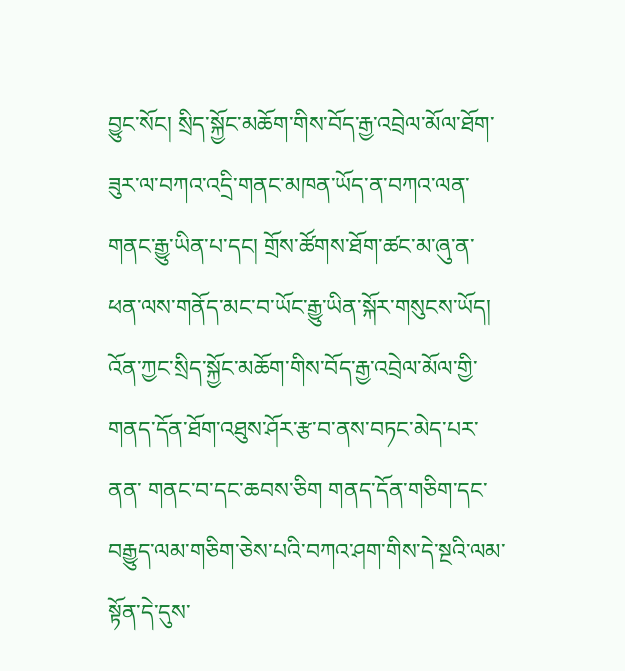བྱུང་སོང། སྲིད་སྐྱོང་མཆོག་གིས་བོད་རྒྱ་འབྲེལ་མོལ་ཐོག་ཟུར་ལ་བཀའ་འདྲི་གནང་མཁན་ཡོད་ན་བཀའ་ལན་གནང་རྒྱུ་ཡིན་པ་དང། གྲོས་ཚོགས་ཐོག་ཚང་མ་ཞུ་ན་ཕན་ལས་གནོད་མང་བ་ཡོང་རྒྱུ་ཡིན་སྐོར་གསུངས་ཡོད། འོན་ཀྱང་སྲིད་སྐྱོང་མཆོག་གིས་བོད་རྒྱ་འབྲེལ་མོལ་གྱི་གནད་དོན་ཐོག་འཐུས་ཤོར་རྩ་བ་ནས་བཏང་མེད་པར་ནན་ གནང་བ་དང་ཆབས་ཅིག གནད་དོན་གཅིག་དང་བརྒྱུད་ལམ་གཅིག་ཅེས་པའི་བཀའ་ཤག་གིས་དེ་སྔའི་ལམ་སྟོན་དེ་དུས་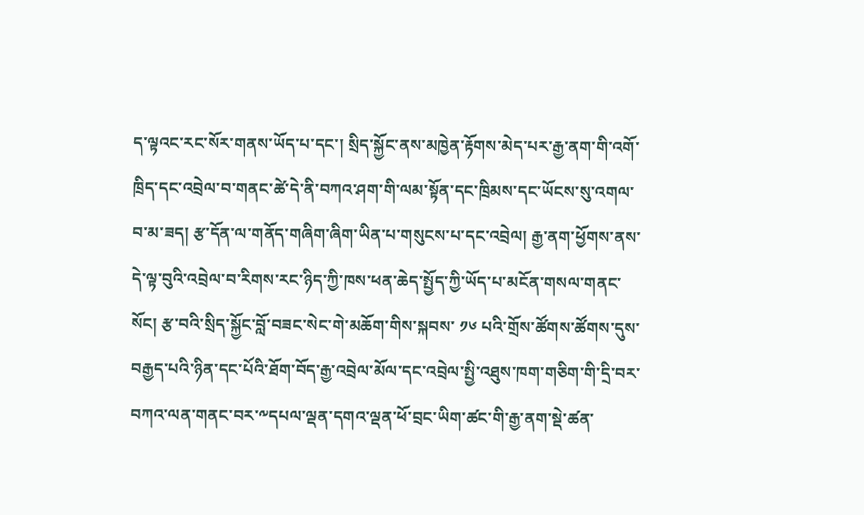ད་ལྟའང་རང་སོར་གནས་ཡོད་པ་དང་། སྲིད་སྐྱོང་ནས་མཁྱེན་རྟོགས་མེད་པར་རྒྱ་ནག་གི་འགོ་ཁྲིད་དང་འབྲེལ་བ་གནང་ཚེ་དེ་ནི་བཀའ་ཤག་གི་ལམ་སྟོན་དང་ཁྲིམས་དང་ཡོངས་སུ་འགལ་བ་མ་ཟད། རྩ་དོན་ལ་གནོད་གཞིག་ཞིག་ཡིན་པ་གསུངས་པ་དང་འབྲེལ། རྒྱ་ནག་ཕྱོགས་ནས་དེ་ལྟ་བུའི་འབྲེལ་བ་རིགས་རང་ཉིད་ཀྱི་ཁས་ཕན་ཆེད་སྤྱོད་ཀྱི་ཡོད་པ་མངོན་གསལ་གནང་སོང། རྩ་བའི་སྲིད་སྐྱོང་བློ་བཟང་སེང་གེ་མཆོག་གིས་སྐབས་ ༡༦ པའི་གྲོས་ཚོགས་ཚོགས་དུས་བརྒྱད་པའི་ཉིན་དང་པོའི་ཐོག་བོད་རྒྱ་འབྲེལ་མོལ་དང་འབྲེལ་སྤྱི་འཐུས་ཁག་གཅིག་གི་དྲི་བར་བཀའ་ལན་གནང་བར་༸དཔལ་ལྡན་དགའ་ལྡན་ཕོ་བྲང་ཡིག་ཚང་གི་རྒྱ་ནག་སྡེ་ཚན་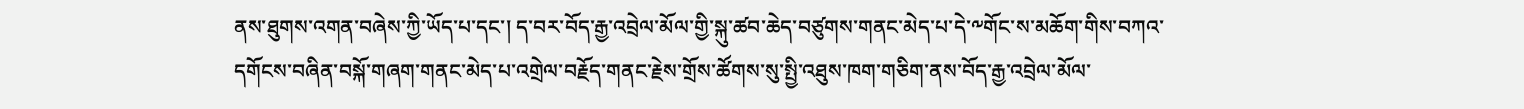ནས་ཐུགས་འགན་བཞེས་ཀྱི་ཡོད་པ་དང་། ད་བར་བོད་རྒྱ་འབྲེལ་མོལ་གྱི་སྐུ་ཚབ་ཆེད་བཙུགས་གནང་མེད་པ་དེ་༸གོང་ས་མཆོག་གིས་བཀའ་དགོངས་བཞིན་བསྐོ་གཞག་གནང་མེད་པ་འགྲེལ་བརྗོད་གནང་རྗེས་གྲོས་ཚོགས་སུ་སྤྱི་འཐུས་ཁག་གཅིག་ནས་བོད་རྒྱ་འབྲེལ་མོལ་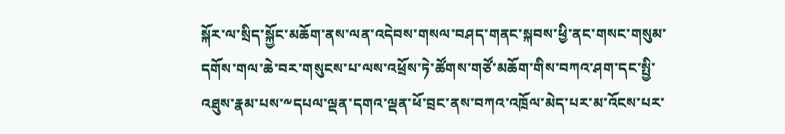སྐོར་ལ་སྲིད་སྐྱོང་མཆོག་ནས་ལན་འདེབས་གསལ་བཤད་གནང་སྐབས་ཕྱི་ནང་གསང་གསུམ་དགོས་གལ་ཆེ་བར་གསུངས་པ་ལས་འཕྲོས་ཏེ་ཚོགས་གཙོ་མཆོག་གིས་བཀའ་ཤག་དང་སྤྱི་འཐུས་རྣམ་པས་༸དཔལ་ལྡན་དགའ་ལྡན་ཕོ་བྲང་ནས་བཀའ་འཁྲོལ་མེད་པར་མ་འོངས་པར་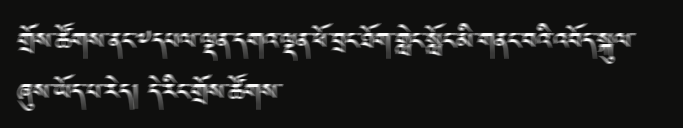གྲོས་ཚོགས་ནང་༸དཔལ་ལྡན་དགའ་ལྡན་ཕོ་བྲང་ཐོག་གླེང་སློང་མི་གནང་བའི་འབོད་སྐུལ་ཞུས་ཡོད་པ་རེད། དེ་རིང་གྲོས་ཚོགས་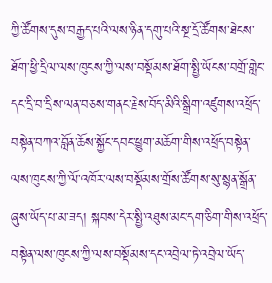ཀྱི་ཚོགས་དུས་བརྒྱད་པའི་ལས་ཉིན་དགུ་པའི་སྔ་དྲོ་ཚོགས་ཐེངས་ཐོག་ཕྱི་དྲིལ་ལས་ཁུངས་ཀྱི་ལས་བསྡོམས་ཐོག་སྤྱི་ཡོངས་བགྲོ་གླེང་དང་དྲི་བ་དྲིས་ལན་བཅས་གནང་རྗེས་བོད་མིའི་སྒྲིག་འཛུགས་འཕྲོད་བསྟེན་བཀའ་བློན་ཆོས་སྐྱོང་དབང་ཕྱུག་མཆོག་གིས་འཕྲོད་བསྟེན་ལས་ཁུངས་ཀྱི་ལོ་འཁོར་ལས་བསྡོམས་གྲོས་ཚོགས་སུ་སྙན་སྒྲོན་ཞུས་ཡོད་པ་མ་ཟད། སྐབས་དེར་སྤྱི་འཐུས་མང་དག་ཅིག་གིས་འཕྲོད་བསྟེན་ལས་ཁུངས་ཀྱི་ལས་བསྡོམས་དང་འབྲེལ་ཏེ་འབྲེལ་ཡོད་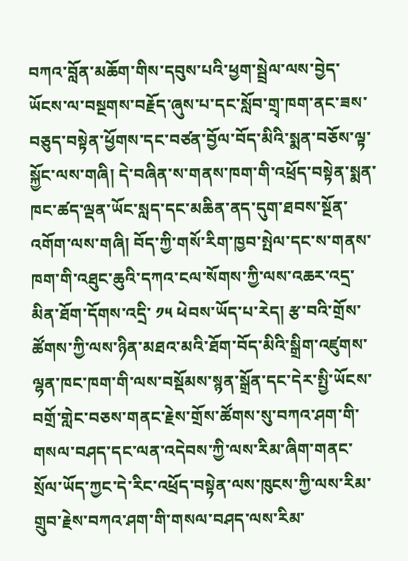བཀའ་བློན་མཆོག་གིས་དབུས་པའི་ཕྱག་སྦྲེལ་ལས་བྱེད་ཡོངས་ལ་བསྔགས་བརྗོད་ཞུས་པ་དང་སློབ་གྲྭ་ཁག་ནང་ཟས་བཅུད་བསྟེན་ཕྱོགས་དང་བཙན་བྱོལ་བོད་མིའི་སྨན་བཅོས་ལྟ་སྐྱོང་ལས་གཞི། དེ་བཞིན་ས་གནས་ཁག་གི་འཕྲོད་བསྟེན་སྨན་ཁང་ཚད་ལྡན་ཡོང་སླད་དང་མཆིན་ནད་དུག་ཐབས་སྔོན་འགོག་ལས་གཞི། བོད་ཀྱི་གསོ་རིག་ཁྱབ་སྤེལ་དང་ས་གནས་ཁག་གི་འཐུང་ཆུའི་དཀའ་ངལ་སོགས་ཀྱི་ལས་འཆར་འདྲ་མིན་ཐོག་དོགས་འདྲི་ ༡༥ ཕེབས་ཡོད་པ་རེད། རྩ་བའི་གྲོས་ཚོགས་ཀྱི་ལས་ཉིན་མཐའ་མའི་ཐོག་བོད་མིའི་སྒྲིག་འཛུགས་ལྷན་ཁང་ཁག་གི་ལས་བསྡོམས་སྙན་སྒྲོན་དང་དེར་སྤྱི་ཡོངས་བགྲོ་གླེང་བཅས་གནང་རྗེས་གྲོས་ཚོགས་སུ་བཀའ་ཤག་གི་གསལ་བཤད་དང་ལན་འདེབས་ཀྱི་ལས་རིམ་ཞིག་གནང་སྲོལ་ཡོད་ཀྱང་དེ་རིང་འཕྲོད་བསྟེན་ལས་ཁུངས་ཀྱི་ལས་རིམ་གྲུབ་རྗེས་བཀའ་ཤག་གི་གསལ་བཤད་ལས་རིམ་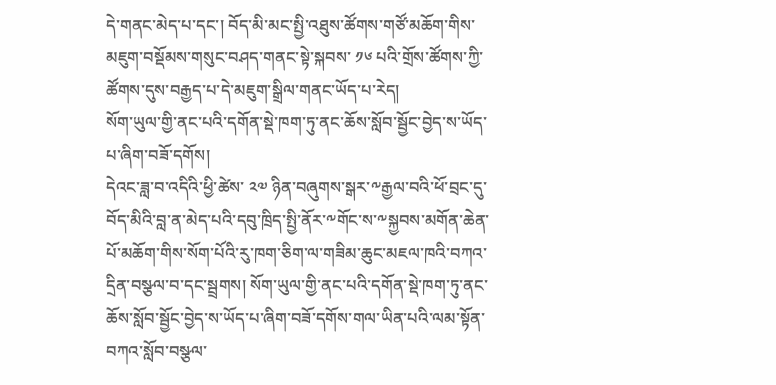དེ་གནང་མེད་པ་དང་། བོད་མི་མང་སྤྱི་འཐུས་ཚོགས་གཙོ་མཆོག་གིས་མཇུག་བསྡོམས་གསུང་བཤད་གནང་སྟེ་སྐབས་ ༡༦ པའི་གྲོས་ཚོགས་ཀྱི་ཚོགས་དུས་བརྒྱད་པ་དེ་མཇུག་སྒྲིལ་གནང་ཡོད་པ་རེད།
སོག་ཡུལ་གྱི་ནང་པའི་དགོན་སྡེ་ཁག་ཏུ་ནང་ཆོས་སློབ་སྦྱོང་བྱེད་ས་ཡོད་པ་ཞིག་བཟོ་དགོས།
དེའང་ཟླ་བ་འདིའི་ཕྱི་ཚེས་ ༢༧ ཉིན་བཞུགས་སྒར་༸རྒྱལ་བའི་ཕོ་བྲང་དུ་བོད་མིའི་བླ་ན་མེད་པའི་དབུ་ཁྲིད་སྤྱི་ནོར་༸གོང་ས་༸སྐྱབས་མགོན་ཆེན་པོ་མཆོག་གིས་སོག་པོའི་རུ་ཁག་ཅིག་ལ་གཟིམ་ཆུང་མཇལ་ཁའི་བཀའ་དྲིན་བསྩལ་བ་དང་སྦྲགས། སོག་ཡུལ་གྱི་ནང་པའི་དགོན་སྡེ་ཁག་ཏུ་ནང་ཆོས་སློབ་སྦྱོང་བྱེད་ས་ཡོད་པ་ཞིག་བཟོ་དགོས་གལ་ཡིན་པའི་ལམ་སྟོན་བཀའ་སློབ་བསྩལ་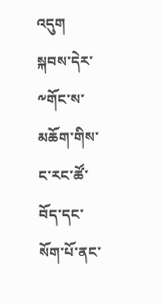འདུག སྐབས་དེར་༸གོང་ས་མཆོག་གིས་ང་རང་ཚོ་བོད་དང་སོག་པོ་ནང་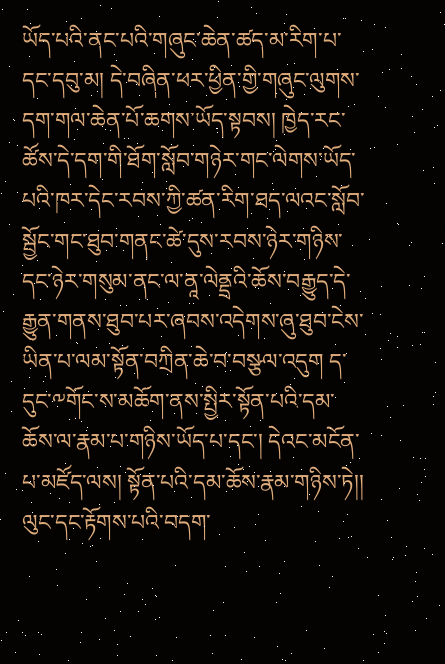ཡོད་པའི་ནང་པའི་གཞུང་ཆེན་ཚད་མ་རིག་པ་དང་དབུ་མ། དེ་བཞིན་ཕར་ཕྱིན་གྱི་གཞུང་ལུགས་དག་གལ་ཆེན་པོ་ཆགས་ཡོད་སྟབས། ཁྱེད་རང་ཚོས་དེ་དག་གི་ཐོག་སློབ་གཉེར་གང་ལེགས་ཡོད་པའི་ཁར་དེང་རབས་ཀྱི་ཚན་རིག་ཐད་ལའང་སློབ་སྦྱོང་གང་ཐུབ་གནང་ཚེ་དུས་རབས་ཉེར་གཉིས་དང་ཉེར་གསུམ་ནང་ལ་ནཱ་ལེནྡྲའི་ཆོས་བརྒྱུད་དེ་རྒྱུན་གནས་ཐུབ་པར་ཞབས་འདེགས་ཞུ་ཐུབ་ངེས་ཡིན་པ་ལམ་སྟོན་བཀྲིན་ཆེ་བ་བསྩལ་འདུག ད་དུང་༸གོང་ས་མཆོག་ནས་སྤྱིར་སྟོན་པའི་དམ་ཆོས་ལ་རྣམ་པ་གཉིས་ཡོད་པ་དང་། དེའང་མངོན་པ་མཛོད་ལས། སྟོན་པའི་དམ་ཆོས་རྣམ་གཉིས་ཏེ།། ལུང་དང་རྟོགས་པའི་བདག་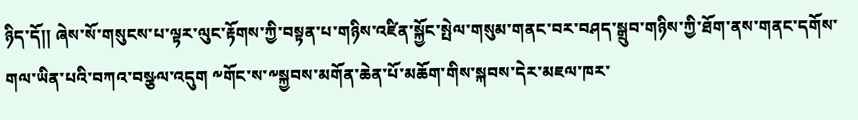ཉིད་དོ།། ཞེས་སོ་གསུངས་པ་ལྟར་ལུང་རྟོགས་ཀྱི་བསྟན་པ་གཉིས་འཛིན་སྐྱོང་སྤེལ་གསུམ་གནང་བར་བཤད་སྒྲུབ་གཉིས་ཀྱི་ཐོག་ནས་གནང་དགོས་གལ་ཡིན་པའི་བཀའ་བསྩལ་འདུག ༸གོང་ས་༸སྐྱབས་མགོན་ཆེན་པོ་མཆོག་གིས་སྐབས་དེར་མཇལ་ཁར་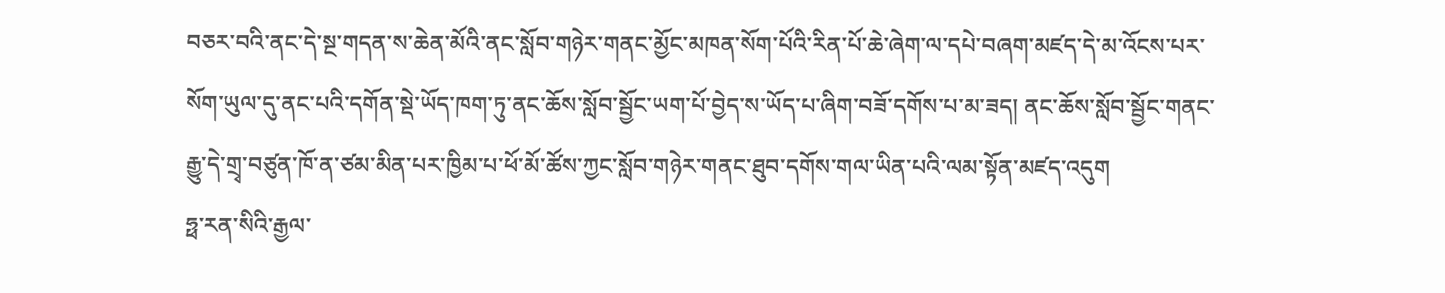བཅར་བའི་ནང་དེ་སྔ་གདན་ས་ཆེན་མོའི་ནང་སློབ་གཉེར་གནང་མྱོང་མཁན་སོག་པོའི་རིན་པོ་ཆེ་ཞེག་ལ་དཔེ་བཞག་མཛད་དེ་མ་འོངས་པར་སོག་ཡུལ་དུ་ནང་པའི་དགོན་སྡེ་ཡོད་ཁག་ཏུ་ནང་ཆོས་སློབ་སྦྱོང་ཡག་པོ་བྱེད་ས་ཡོད་པ་ཞིག་བཟོ་དགོས་པ་མ་ཟད། ནང་ཆོས་སློབ་སྦྱོང་གནང་རྒྱུ་དེ་གྲྭ་བཙུན་ཁོ་ན་ཙམ་མིན་པར་ཁྱིམ་པ་ཕོ་མོ་ཚོས་ཀྱང་སློབ་གཉེར་གནང་ཐུབ་དགོས་གལ་ཡིན་པའི་ལམ་སྟོན་མཛད་འདུག
ཧྥ་རན་སིའི་རྒྱལ་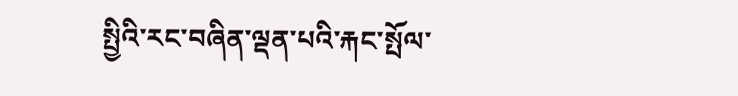སྤྱིའི་རང་བཞིན་ལྡན་པའི་རྐང་སྤོལ་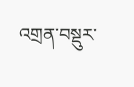འགྲན་བསྡུར་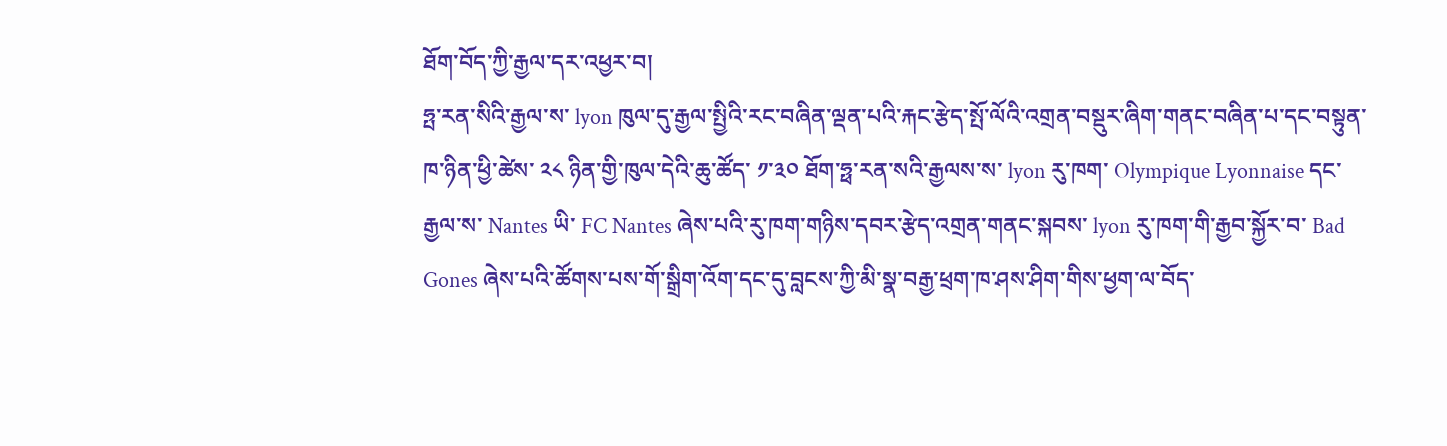ཐོག་བོད་ཀྱི་རྒྱལ་དར་འཕྱར་བ།
ཧྤ་རན་སིའི་རྒྱལ་ས་ lyon ཁུལ་དུ་རྒྱལ་སྤྱིའི་རང་བཞིན་ལྡན་པའི་རྐང་རྩེད་སྤོ་ལོའི་འགྲན་བསྡུར་ཞིག་གནང་བཞིན་པ་དང་བསྟུན་ཁ་ཉིན་ཕྱི་ཚེས་ ༢༨ ཉིན་གྱི་ཁུལ་དེའི་ཆུ་ཚོད་ ༡་༣༠ ཐོག་ཧྥ་རན་སའི་རྒྱལས་ས་ lyon རུ་ཁག་ Olympique Lyonnaise དང་རྒྱལ་ས་ Nantes ཡི་ FC Nantes ཞེས་པའི་རུ་ཁག་གཉིས་དབར་རྩེད་འགྲན་གནང་སྐབས་ lyon རུ་ཁག་གི་རྒྱབ་སྐྱོར་བ་ Bad Gones ཞེས་པའི་ཚོགས་པས་གོ་སྒྲིག་འོག་དང་དུ་བླངས་ཀྱི་མི་སྣ་བརྒྱ་ཕྲག་ཁ་ཤས་ཤིག་གིས་ཕྱག་ལ་བོད་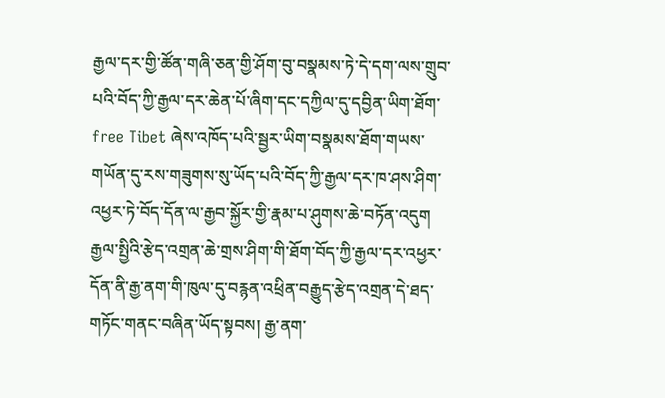རྒྱལ་དར་གྱི་ཚོན་གཞི་ཅན་གྱི་ཤོག་བུ་བསྣམས་ཏེ་དེ་དག་ལས་གྲུབ་པའི་བོད་ཀྱི་རྒྱལ་དར་ཆེན་པོ་ཞིག་དང་དཀྱིལ་དུ་དབྱིན་ཡིག་ཐོག་ free Tibet ཞེས་འཁོད་པའི་སྦྱར་ཡིག་བསྣམས་ཐོག་གཡས་གཡོན་དུ་རས་གཟུགས་སུ་ཡོད་པའི་བོད་ཀྱི་རྒྱལ་དར་ཁ་ཤས་ཤིག་འཕྱར་ཏེ་བོད་དོན་ལ་རྒྱབ་སྐྱོར་གྱི་རྣམ་པ་ཤུགས་ཆེ་བཏོན་འདུག རྒྱལ་སྤྱིའི་རྩེད་འགྲན་ཆེ་གྲས་ཤིག་གི་ཐོག་བོད་ཀྱི་རྒྱལ་དར་འཕྱར་དོན་ནི་རྒྱ་ནག་གི་ཁུལ་དུ་བརྙན་འཕྲིན་བརྒྱུད་རྩེད་འགྲན་དེ་ཐད་གཏོང་གནང་བཞིན་ཡོད་སྟབས། རྒྱ་ནག་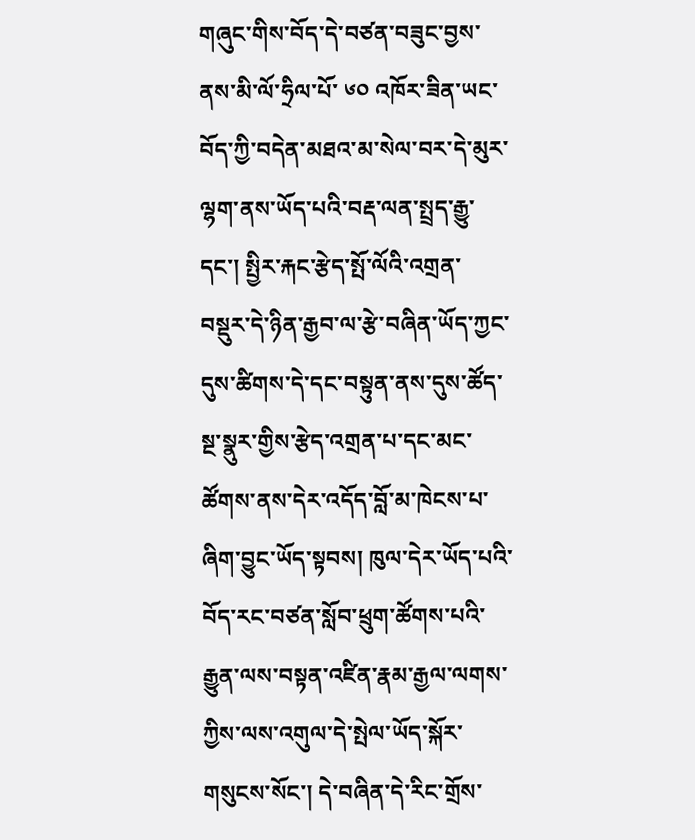གཞུང་གིས་བོད་དེ་བཙན་བཟུང་བྱས་ནས་མི་ལོ་ཧྲིལ་པོ་ ༦༠ འཁོར་ཟིན་ཡང་བོད་ཀྱི་བདེན་མཐའ་མ་སེལ་བར་དེ་མུར་ལྷག་ནས་ཡོད་པའི་བརྡ་ལན་སྤྲད་རྒྱུ་དང་། སྤྱིར་རྐང་རྩེད་སྤོ་ལོའི་འགྲན་བསྡུར་དེ་ཉིན་རྒྱབ་ལ་རྩེ་བཞིན་ཡོད་ཀྱང་དུས་ཚིགས་དེ་དང་བསྟུན་ནས་དུས་ཚོད་སྔ་སྣུར་གྱིས་རྩེད་འགྲན་པ་དང་མང་ཚོགས་ནས་དེར་འདོད་བློ་མ་ཁེངས་པ་ཞིག་བྱུང་ཡོད་སྟབས། ཁུལ་དེར་ཡོད་པའི་བོད་རང་བཙན་སློབ་ཕྲུག་ཚོགས་པའི་རྒྱུན་ལས་བསྟན་འཛིན་རྣམ་རྒྱལ་ལགས་ཀྱིས་ལས་འགུལ་དེ་སྤེལ་ཡོད་སྐོར་གསུངས་སོང་། དེ་བཞིན་དེ་རིང་གྲོས་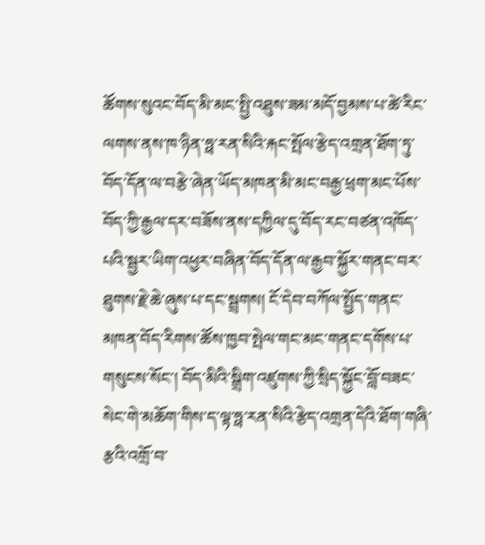ཚོགས་སུའང་བོད་མི་མང་སྤྱི་འཐུས་ཟམ་མདོ་བྱམས་པ་ཚེ་རིང་ལགས་ནས་ཁ་ཉིན་ཧྥ་རན་སིའི་རྐང་སྤོལ་རྩེད་འགྲན་ཐོག་ཏུ་བོད་དོན་ལ་བརྩེ་ཞེན་ཡོད་མཁན་མི་མང་བརྒྱ་ཕྲག་མང་པོས་བོད་ཀྱི་རྒྱལ་དར་བཟོས་ནས་དཀྱིལ་དུ་བོད་རང་བཙན་འཁོད་པའི་སྦྱར་ཡིག་འཕྱར་བཞིན་བོད་དོན་ལ་རྒྱབ་སྐྱོར་གནང་བར་ཐུགས་རྗེ་ཆེ་ཞུས་པ་དང་སྦྲགས། ངོ་དེབ་བཀོལ་སྤྱོད་གནང་མཁན་བོད་རིགས་ཚོས་ཁྱབ་སྤེལ་གང་མང་གནང་དགོས་པ་གསུངས་སོང་། བོད་མིའི་སྒྲིག་འཛུགས་ཀྱི་སྲིད་སྐྱོང་བློ་བཟང་སེང་གེ་མཆོག་གིས་ད་ལྟ་ཧྥ་རན་སིའི་རྩེད་འགྲན་དེའི་ཐོག་གཞི་རྩའི་འགྲོ་བ་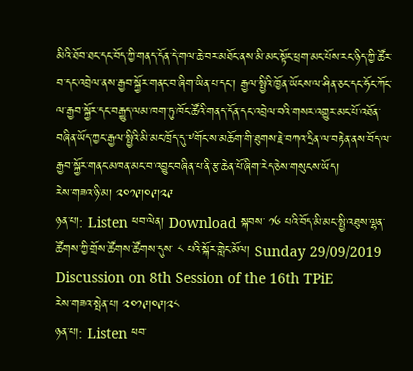མིའི་ཐོབ་ཐང་དང་བོད་ཀྱི་གནད་དོན་དེ་གལ་ཆེ་བར་མཐོང་ནས་མི་མང་སྟོང་ཕྲག་མང་པོས་རང་ཉིད་ཀྱི་ཚོར་བ་དང་འབྲེལ་ནས་རྒྱབ་སྐྱོར་གནང་བ་ཞིག་ཡིན་པ་དང་། རྒྱལ་སྤྱིའི་ཁྱོན་ཡོངས་ལ་ཤིན་ཅང་དང་ཧོང་ཀོང་ལ་རྒྱབ་སྐྱོར་དང་བརྒྱུད་ལམ་ཁག་ཏུ་ཁོང་ཚོའི་གནད་དོན་དང་འབྲེལ་བའི་གསར་འགྱུར་མང་པོ་འཐོན་བཞིན་ཡོད་ཀྱང་རྒྱལ་སྤྱིའི་མི་མང་ཁྲོད་དུ་༸གོང་ས་མཆོག་གི་ཐུགས་རྗེ་བཀའ་དྲིན་ལ་བརྟེན་ནས་བོད་ལ་རྒྱབ་སྐྱོར་གནང་མཁན་མང་བ་འབྱུང་བཞིན་པ་ནི་རྩ་ཆེན་པོ་ཞིག་རེད་ཅེས་གསུངས་ཡོད།
རེས་གཟའ་ཉི་མ། ༢༠༡༩།༠༩།༢༩
ཉན་པ།: Listen ཕབ་ལེན། Download སྐབས་ ༡༦ པའི་བོད་མི་མང་སྤྱི་འཐུས་ལྷན་ཚོགས་ཀྱི་གྲོས་ཚོགས་ཚོགས་དུས་ ༨ པའི་སྐོར་གླེང་མོལ། Sunday 29/09/2019 Discussion on 8th Session of the 16th TPiE
རེས་གཟའ་སྤེན་པ། ༢༠༡༩།༠༩།༢༨
ཉན་པ།: Listen ཕབ་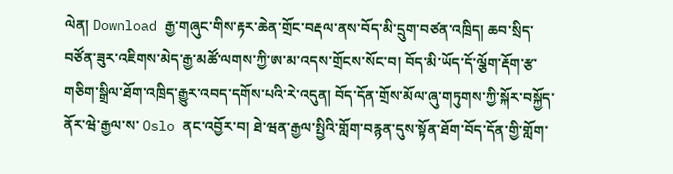ལེན། Download རྒྱ་གཞུང་གིས་རྟར་ཆེན་གྲོང་བརྡལ་ནས་བོད་མི་དྲུག་བཙན་འཁྲིད། ཆབ་སྲིད་བཙོན་ཟུར་འཇིགས་མེད་རྒྱ་མཚོ་ལགས་ཀྱི་ཨ་མ་འདས་གྲོངས་སོང་བ། བོད་མི་ཡོད་དོ་ལྕོག་རྡོག་རྩ་གཅིག་སྒྲིལ་ཐོག་འཁྲིད་རྒྱུར་འབད་དགོས་པའི་རེ་འདུན། བོད་དོན་གྲོས་མོལ་ཞུ་གཏུགས་ཀྱི་སྐོར་བསྐྱོད་ནོར་ཝེ་རྒྱལ་ས་ Oslo ནང་འབྱོར་བ། ཐེ་ཝན་རྒྱལ་སྤྱིའི་གློག་བརྙན་དུས་སྟོན་ཐོག་བོད་དོན་གྱི་གློག་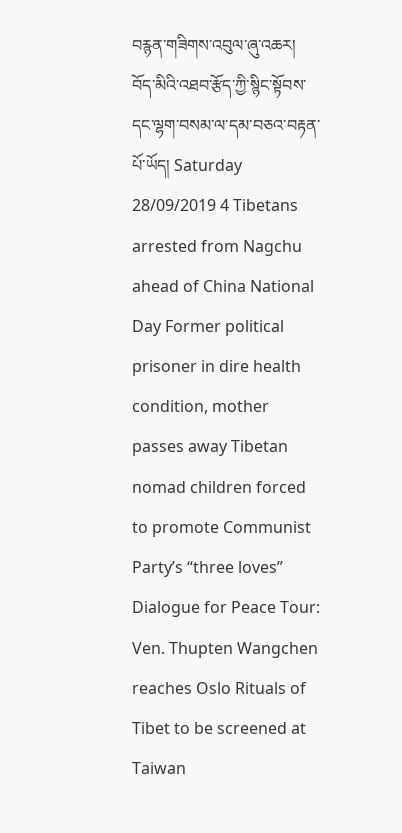བརྙན་གཟིགས་འབུལ་ཞུ་འཆར། བོད་མིའི་འཐབ་རྩོད་ཀྱི་སྙིང་སྟོབས་དང་ལྷག་བསམ་ལ་དམ་བཅའ་བརྟན་པོ་ཡོད། Saturday 28/09/2019 4 Tibetans arrested from Nagchu ahead of China National Day Former political prisoner in dire health condition, mother passes away Tibetan nomad children forced to promote Communist Party’s “three loves” Dialogue for Peace Tour: Ven. Thupten Wangchen reaches Oslo Rituals of Tibet to be screened at Taiwan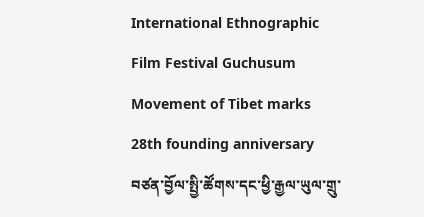International Ethnographic Film Festival Guchusum Movement of Tibet marks 28th founding anniversary
བཙན་བྱོལ་སྤྱི་ཚོགས་དང་ཕྱི་རྒྱལ་ཡུལ་གྲུ་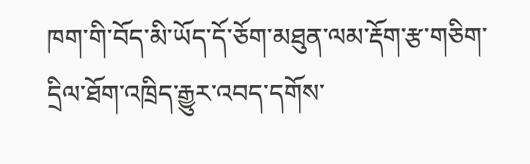ཁག་གི་བོད་མི་ཡོད་དོ་ཅོག་མཐུན་ལམ་རྡོག་རྩ་གཅིག་དྲིལ་ཐོག་འཁྲིད་རྒྱུར་འབད་དགོས་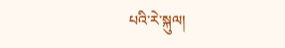པའི་རེ་སྐུལ།